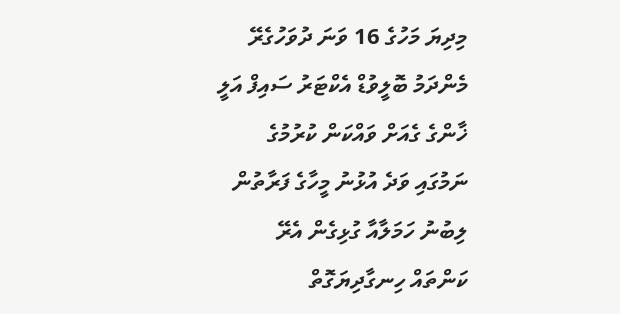މިދިޔަ މަހުގެ 16 ވަނަ ދުވަހުގެރޭ މެންދަމު ބޮލީވުޑް އެކްޓަރު ސައިފް އަލީ ޚާންގެ ގެއަށް ވައްކަން ކުރުމުގެ ނަމުގައި ވަދެ އުޅުނު މީހާގެ ފަރާތުން ލިބުނު ހަމަލާއާ ގުޅިގެން އެރޭ ކަންތައް ހިނގާދިޔަގޮތް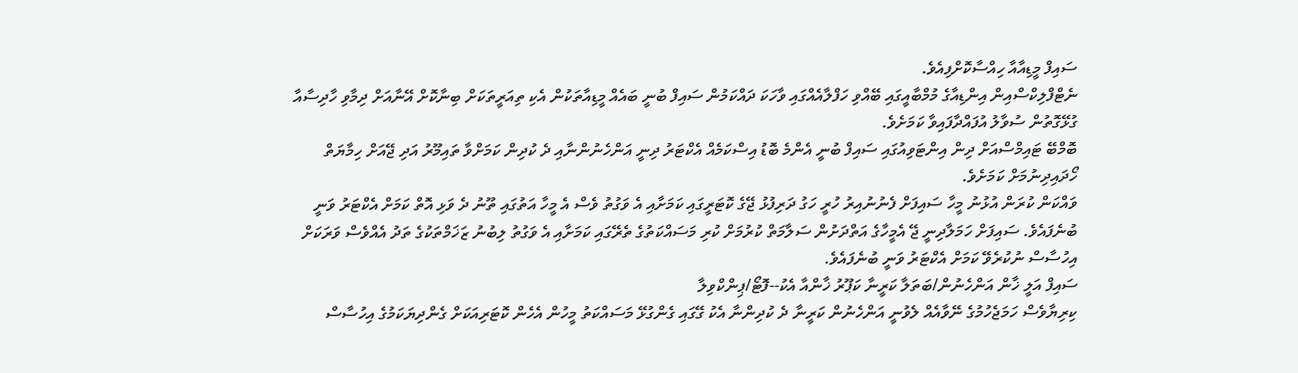ސައިފް މީޑިއާއާ ހިއްސާކޮށްފިއެވެ.
ނެޓްފްލިކްސްއިން އިންޑިއާގެ މުމްބާއީގައި ބޭއްވި ހަފްލާއެއްގައި ވާހަކަ ދައްކަމުން ސައިފް ބުނީ ބައެއް މީޑިއާތަކުން އެކި ތިއަރީތަކަށް ބިނާކޮށް އޭނާއަށް ދިމާވި ހާދިސާއާ ގުޅޭގޮތުން ސުވާލު އުފައްދާފައިވާ ކަމަށެވެ.
ބޮމްބޭ ޓައިމްސްއަށް ދިން އިންޓަވިއުގައި ސައިފް ބުނީ އެންމެ ބޮޑު އިސްކަމެއް އެކްޓަރު ދިނީ އަންހެނުންނާއި ދެ ކުދިން ކަމަށްވާ ތައިމޫރު އަދި ޖޭއަށް ހިމާޔަތް ހޯދައިދިނުމަށް ކަމަށެވެ.
ވައްކަން ކުރަން އުޅުނު މީހާ ސައިފަށް ފެނުނުއިރު ހުރީ ހަގު ދަރިފުޅު ޖޭގެ ކޮޓަރީގައި ކަމަށާއި އެ ވަގުތު ވެސް އެ މީހާ އަތުގައި ތޫނު ދެ ވަޅި އޮތް ކަމަށް އެކްޓަރު ވަނީ ބުނެފައެވެ. ސައިފަށް ހަމަލާދިނީ ޖޭ އެމީހާގެ އަތްދަށުން ސަލާމަތް ކުރުމަށް ކުރި މަސައްކަތުގެ ތެރޭގައި ކަމަށާއި އެ ވަގުތު ލިބުނު ޒަޚަމްތަކުގެ ތަދު އެއްވެސް ވަރަކަށް އިހުސާސް ނުކުރެވޭ ކަމަށް އެކްޓަރު ވަނީ ބުނެފައެވެ.
ސައިފް އަލީ ޚާން އަންހެނުން/ބަތަލާ ކަރީނާ ކަޕޫރު ޚާންއާ އެކު--ފޮޓޯ/ޕިންކްވިލާ
ކިރިޔާވެސް ހަމަޖެހުމުގެ ނޭވާއެއް ލެވުނީ އަންހެނުން ކަރީނާ ދެ ކުދިންނާ އެކު ގޭގައި ގެންގުޅޭ މަސައްކަތު މީހުން އެހެން ކޮޓަރިއަކަށް ގެންދިޔަކަމުގެ އިހުސާސް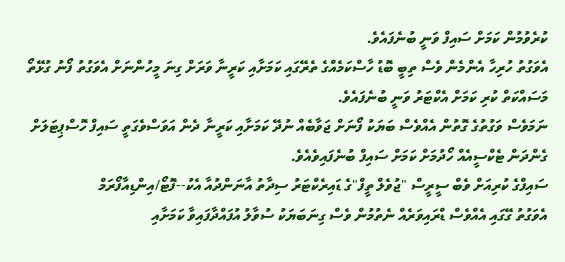ކުރެވުމުން ކަމަށް ސައިފް ވަނީ ބުނެފައެވެ.
އެވަގުތު ހުރިހާ އެންމެން ވެސް ތިބީ ބޮޑު ހާސްކަމެއްގެ ތެރޭގައި ކަމަށާއި ކަރީނާ ވަރަށް ގިނަ މީހުންނަށް އެވަގުތު ފޯނު ގުޅޭތޯ މަސައްކަތް ކުރި ކަމަށް އެކްޓަރު ވަނީ ބުނެފައެވެ.
ނަމަވެސް ވަގުތުގެ ގޮތުން އެއްވެސް ބަޔަކު ފޯނަށް ޖަވާބެއް ނުދޭ ކަމަށާއި ކަރީނާ ދެން އަވަސްވެގަތީ ސައިފް ހޮސްޕިޓަލަށް ގެންދަން ޓެކްސީއެއް ހޯދުމަށް ކަމަށް ސައިފް ބުނެފައިވެއެވެ.
ސައިފްގެ ކުރިއަށް ވެބް ސީރީސް "ޖުވެލް ތީފް"ގެ ޑައިރެކްޓަރު ސިދާތު އާނަންދުއާ އެކު--ފޮޓޯ/އިންޑިއާފޯރަމް
އެވަގުތު ގޭގައި އެއްވެސް ޑްރައިވަރެއް ނެތުމުން ވެސް ގިނަބަޔަކު ސުވާލު އުފައްދާފައިވާ ކަމަށާއި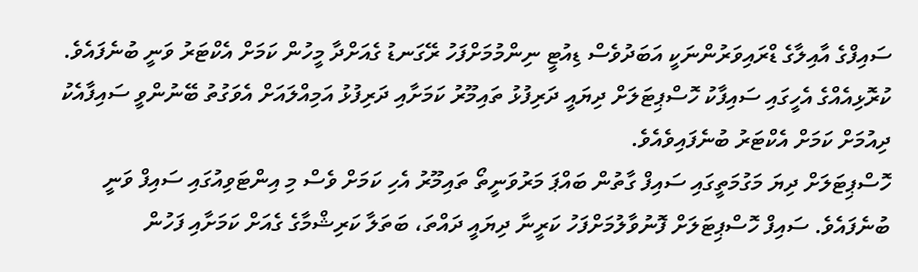ސައިފްގެ އާއިލާގެ ޑްރައިވަރުންނަކީ އަބަދުވެސް ޑިއުޓީ ނިންމުމަށްފަހު ރޭގަނޑު ގެއަށްދާ މީހުން ކަމަށް އެކްޓަރު ވަނީ ބުނެފައެވެ.
ކުރޮޅިއެއްގެ އެހީގައި ސައިފާކު ހޮސްޕިޓަލަށް ދިޔައީ ދަރިފުޅު ތައިމޫރު ކަމަށާއި ދަރިފުޅު އަމިއްލައަށް އެވަގުތު ބޭނުންވީ ސައިފާއެކު ދިއުމަށް ކަމަށް އެކްޓަރު ބުނެފައިވެއެވެ.
ހޮސްޕިޓަލަށް ދިޔަ މަގުމަތީގައި ސައިފް ގާތުން ބައްޕަ މަރުވަނީތޯ ތައިމޫރު އެހި ކަމަށް ވެސް މި އިންޓަވިއުގައި ސައިފް ވަނީ ބުނެފައެވެ. ސައިފް ހޮސްޕިޓަލަށް ފޮނުވާލުމަށްފަހު ކަރީނާ ދިޔައީ ދައްތަ، ބަތަލާ ކަރިޝްމާގެ ގެއަށް ކަމަށާއި ފަހުން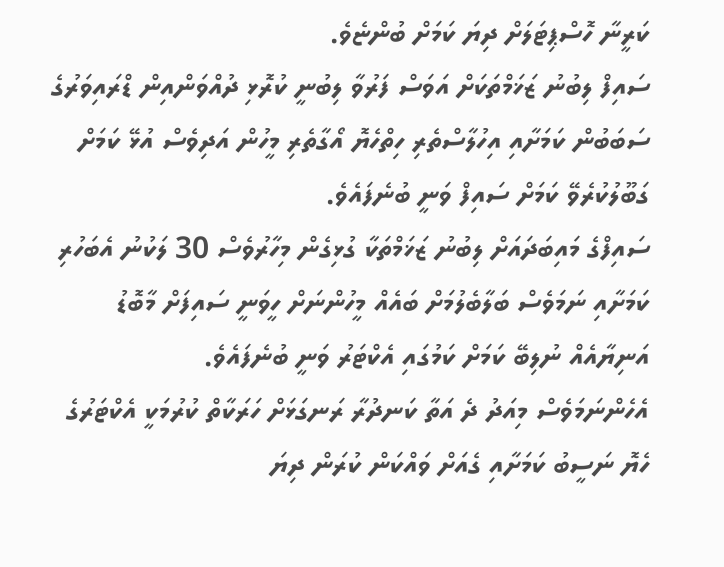ކަރީނާ ހޮސްޕިޓަލަށް ދިޔަ ކަމަށް ބުންޏެވެ.
ސައިފް ލިބުނު ޒަޚަމްތަކަށް އަވަސް ފަރުވާ ލިބުނީ ކުރޮޅި ދުއްވަންއިން ޑްރައިވަރުގެ ސަބަބުން ކަމަށާއި އިހުލާސްތެރި ހިތްހެޔޮ އޯގާތެރި މީހުން އަދިވެސް އުޅޭ ކަމަށް ގަބޫލުކުރެވޭ ކަމަށް ސައިފް ވަނީ ބުނެފައެވެ.
ސައިފްގެ މައިބަދައަށް ލިބުނު ޒަޚަމްތަކާ ގުޅިގެން މިހާރުވެސް 30 ލަކުނު އެބަހުރި ކަމަށާއި ނަމަވެސް ބަލާބެލުމަށް ބައެއް މީހުންނަށް ހީވަނީ ސައިފަށް މާބޮޑު އަނިޔާއެއް ނުލިބޭ ކަމަށް ކަމުގައި އެކްޓަރު ވަނީ ބުނެފައެވެ.
އެހެންނަމަވެސް މިއަދު ދެ އަތާ ކަނދުރާ ރަނގަޅަށް ހަރަކާތް ކުރުމަކީ އެކްޓަރުގެ ހެޔޮ ނަސީބު ކަމަށާއި ގެއަށް ވައްކަން ކުރަން ދިޔަ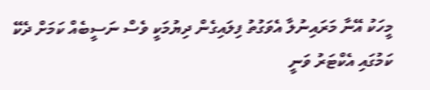މީހަކު އޭނާ މަރައިނުލާ އެވަގުތު ފިލައިގެން ދިޔުމަކީ ވެސް ނަސީބެއް ކަމަށް ދެކޭ ކަމުގައި އެކްޓަރު ވަނީ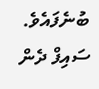ބުނެފައެވެ.
ސައިފް ދެން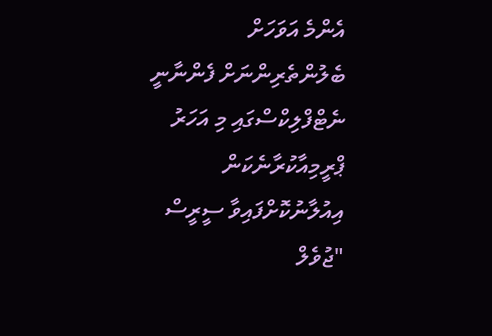އެންމެ އަވަހަށް ބެލުންތެރިންނަށް ފެންނާނީ ނެޓްފްލިކްސްގައި މި އަހަރު ޕްރީމިއާކުރާނެކަން އިއުލާނުކޮށްފައިވާ ސީރީސް "ޖުވެލް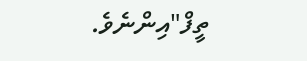ތީފް"އިންނެވެ.